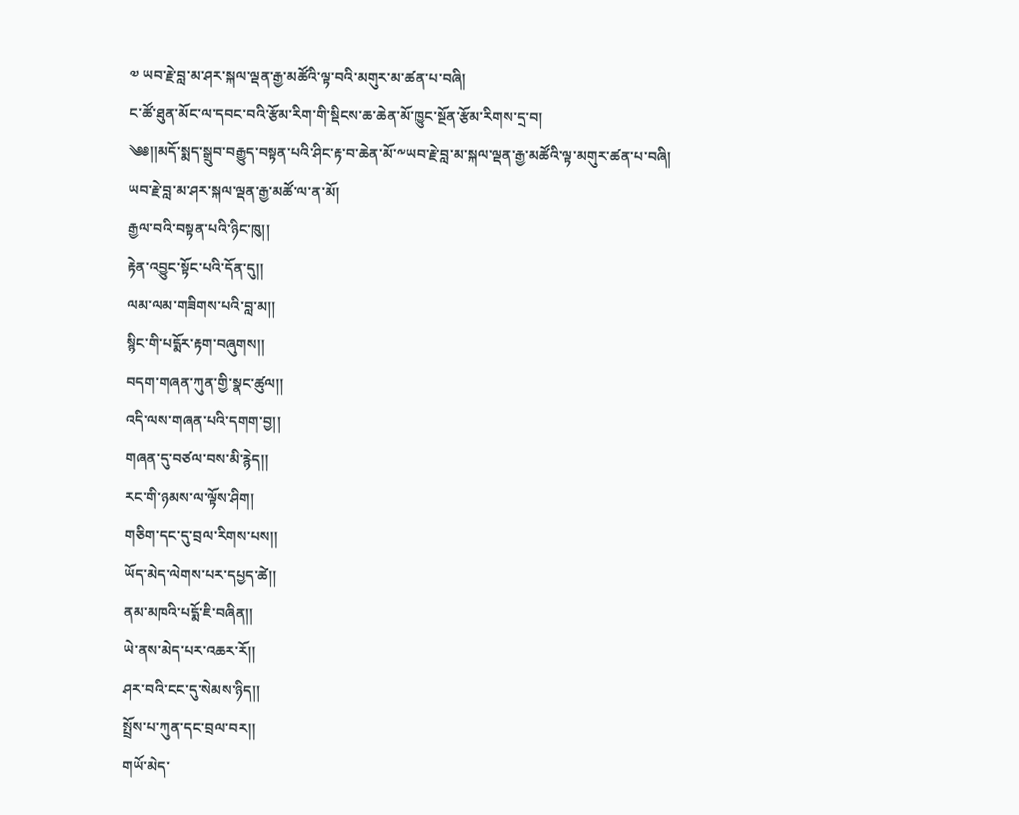༧ ཡབ་རྗེ་བླ་མ་ཤར་སྐལ་ལྡན་རྒྱ་མཚོའི་ལྟ་བའི་མགུར་མ་ཚན་པ་བཞི།
ང་ཚོ་ཐུན་མོང་ལ་དབང་བའི་རྩོམ་རིག་གི་སྡིངས་ཆ་ཆེན་མོ་ཁྱུང་སྔོན་རྩོམ་རིགས་དྲ་བ།
༄༅།།མདོ་སྨད་སྒྲུབ་བརྒྱུད་བསྟན་པའི་ཤིང་རྟ་བ་ཆེན་མོ་༸ཡབ་རྗེ་བླ་མ་སྐལ་ལྡན་རྒྱ་མཚོའི་ལྟ་མགུར་ཚན་པ་བཞི།
ཡབ་རྗེ་བླ་མ་ཤར་སྐལ་ལྡན་རྒྱ་མཚོ་ལ་ན་མོ།
རྒྱལ་བའི་བསྟན་པའི་ཉིང་ཁུ།།
རྟེན་འབྱུང་སྟོང་པའི་དོན་དུ།།
ལམ་ལམ་གཟིགས་པའི་བླ་མ།།
སྙིང་གི་པདྨོར་རྟག་བཞུགས།།
བདག་གཞན་ཀུན་གྱི་སྣང་ཚུལ།།
འདི་ལས་གཞན་པའི་དགག་བྱ།།
གཞན་དུ་བཙལ་བས་མི་རྙེད།།
རང་གི་ཉམས་ལ་ལྟོས་ཤིག།
གཅིག་དང་དུ་བྲལ་རིགས་པས།།
ཡོད་མེད་ལེགས་པར་དཔྱད་ཚེ།།
ནམ་མཁའི་པདྨོ་ཇི་བཞིན།།
ཡེ་ནས་མེད་པར་འཆར་རོ།།
ཤར་བའི་ངང་དུ་སེམས་ཉིད།།
སྤྲོས་པ་ཀུན་དང་བྲལ་བར།།
གཡོ་མེད་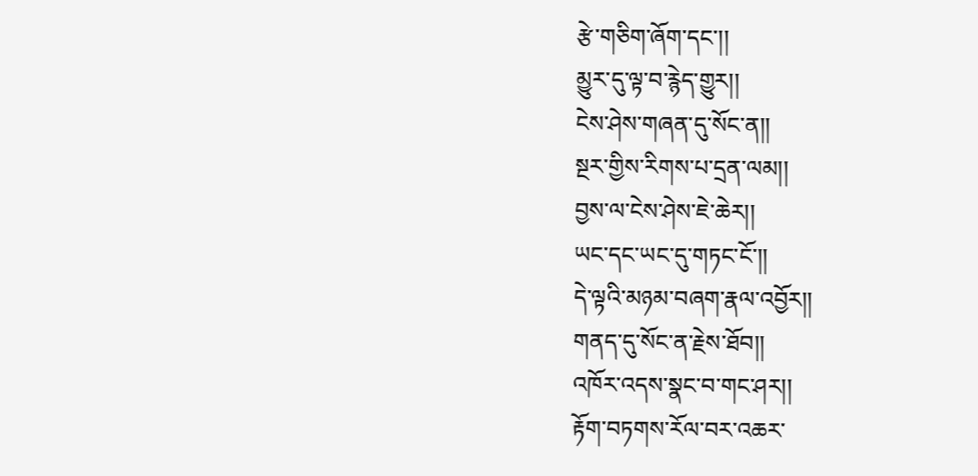རྩེ་གཅིག་ཞོག་དང་།།
མྱུར་དུ་ལྟ་བ་རྙེད་གྱུར།།
ངེས་ཤེས་གཞན་དུ་སོང་ན།།
སྔར་གྱིས་རིགས་པ་དྲན་ལམ།།
བྱས་ལ་ངེས་ཤེས་ཇེ་ཆེར།།
ཡང་དང་ཡང་དུ་གཏང་ངོ་།།
དེ་ལྟའི་མཉམ་བཞག་རྣལ་འབྱོར།།
གནད་དུ་སོང་ན་རྗེས་ཐོབ།།
འཁོར་འདས་སྣང་བ་གང་ཤར།།
རྟོག་བཏགས་རོལ་བར་འཆར་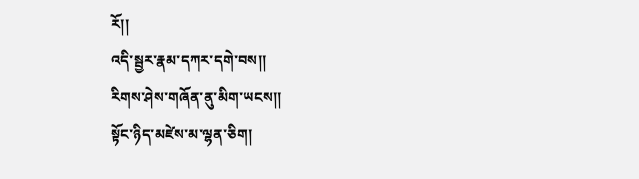རོ།།
འདི་སྦྱར་རྣམ་དཀར་དགེ་བས།།
རིགས་ཤེས་གཞོན་ནུ་མིག་ཡངས།།
སྟོང་ཉིད་མཛེས་མ་ལྷན་ཅིག།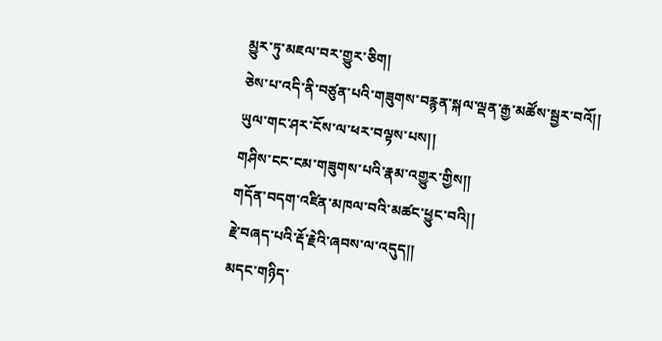མྱུར་ཏུ་མཇལ་བར་གྱུར་ཅིག།
ཅེས་པ་འདི་ནི་བཙུན་པའི་གཟུགས་བརྙན་སྐལ་ལྡན་རྒྱ་མཚོས་སྦྱར་བའོ།།
ཡུལ་གང་ཤར་ངོས་ལ་ཕར་བལྟས་པས།།
གཤིས་ངང་ངམ་གཟུགས་པའི་རྣམ་འགྱུར་གྱིས།།
གདོན་བདག་འཛིན་མཁལ་བའི་མཚང་ཕྱུང་བའི།།
རྗེ་བཞད་པའི་རྡོ་རྗེའི་ཞབས་ལ་འདུད།།
མདང་གཉིད་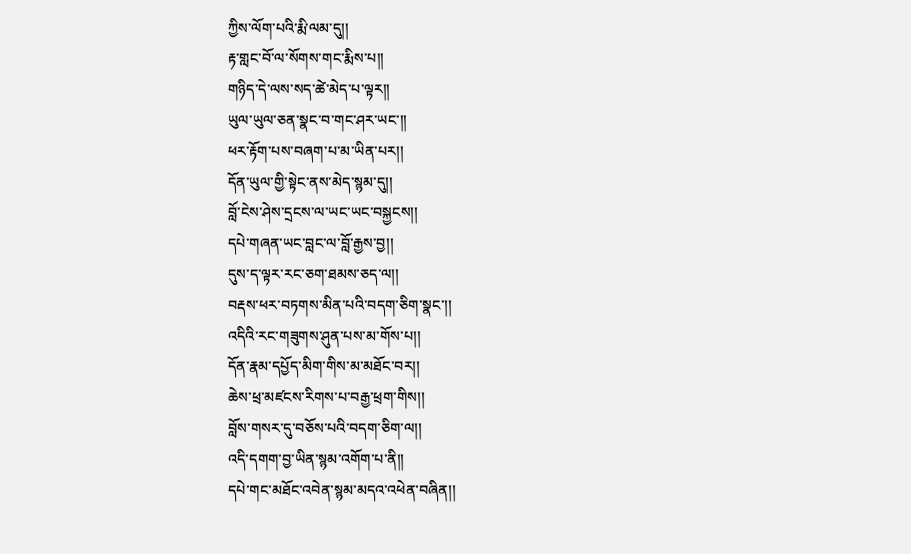ཀྱིས་ལོག་པའི་རྨི་ལམ་དུ།།
རྟ་གླང་བོ་ལ་སོགས་གང་རྨིས་པ།།
གཉིད་དེ་ལས་སད་ཚེ་མེད་པ་ལྟར།།
ཡུལ་ཡུལ་ཅན་སྣང་བ་གང་ཤར་ཡང་།།
ཕར་རྟོག་པས་བཞག་པ་མ་ཡིན་པར།།
དོན་ཡུལ་གྱི་སྟེང་ནས་མེད་སྙམ་དུ།།
བློ་ངེས་ཤེས་དྲངས་ལ་ཡང་ཡང་བསྐྱངས།།
དཔེ་གཞན་ཡང་བླང་ལ་བློ་རྒྱས་བྱ།།
དུས་ད་ལྟར་རང་ཅག་ཐམས་ཅད་ལ།།
བརྡས་ཕར་བཏགས་མིན་པའི་བདག་ཅིག་སྣང་།།
འདིའི་རང་གཟུགས་ཤུན་པས་མ་གོས་པ།།
དོན་རྣམ་དཔྱོད་མིག་གིས་མ་མཐོང་བར།།
ཆེས་ཕྲ་མཛངས་རིགས་པ་བརྒྱ་ཕྲག་གིས།།
བློས་གསར་དུ་བཅོས་པའི་བདག་ཅིག་ལ།།
འདི་དགག་བྱ་ཡིན་སྙམ་འགོག་པ་ནི།།
དཔེ་གང་མཐོང་འབེན་སྙམ་མདའ་འཕེན་བཞིན།།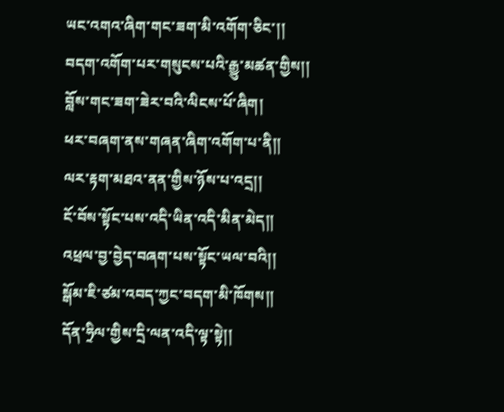ཡང་འགའ་ཞིག་གང་ཟག་མི་འགོག་ཅིང་།།
བདག་འགོག་པར་གསུངས་པའི་རྒྱུ་མཚན་གྱིས།།
བློས་གང་ཟག་ཟེར་བའི་ལིངས་པོ་ཞིག།
ཕར་བཞག་ནས་གཞན་ཞིག་འགོག་པ་ནི།།
ལར་རྟག་མཐའ་ནན་གྱིས་ཉོས་པ་འདྲ།།
ངོ་བོས་སྟོང་པས་འདི་ཡིན་འདི་མིན་མེད།།
འཕྲལ་བྱ་བྱེད་བཞག་པས་སྟོང་ཡལ་བའི།།
སྒོམ་ཇི་ཙམ་འབད་ཀྱང་བདག་མི་ཁོགས།།
དོན་ཧྲིལ་གྱིས་དྲི་ལན་འདི་ལྟ་སྟེ།།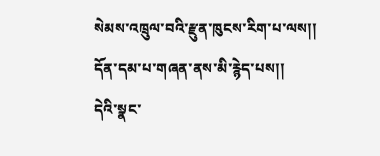སེམས་འཁྲུལ་བའི་རྫུན་ཁུངས་རིག་པ་ལས།།
དོན་དམ་པ་གཞན་ནས་མི་རྙེད་པས།།
དེའི་སྣང་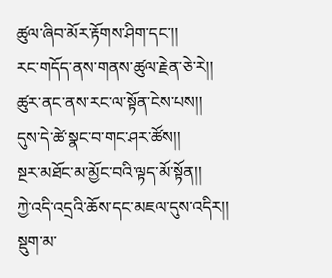ཚུལ་ཞིབ་མོར་རྟོགས་ཤིག་དང་།།
རང་གདོད་ནས་གནས་ཚུལ་རྗེན་ཅེ་རེ།།
ཚུར་ནང་ནས་རང་ལ་སྟོན་ངེས་པས།།
དུས་དེ་ཚེ་སྣང་བ་གང་ཤར་ཚོས།།
སྔར་མཐོང་མ་མྱོང་བའི་ལྟད་མོ་སྟོན།།
ཀྱེ་འདི་འདྲའི་ཆོས་དང་མཇལ་དུས་འདིར།།
སྡུག་མ་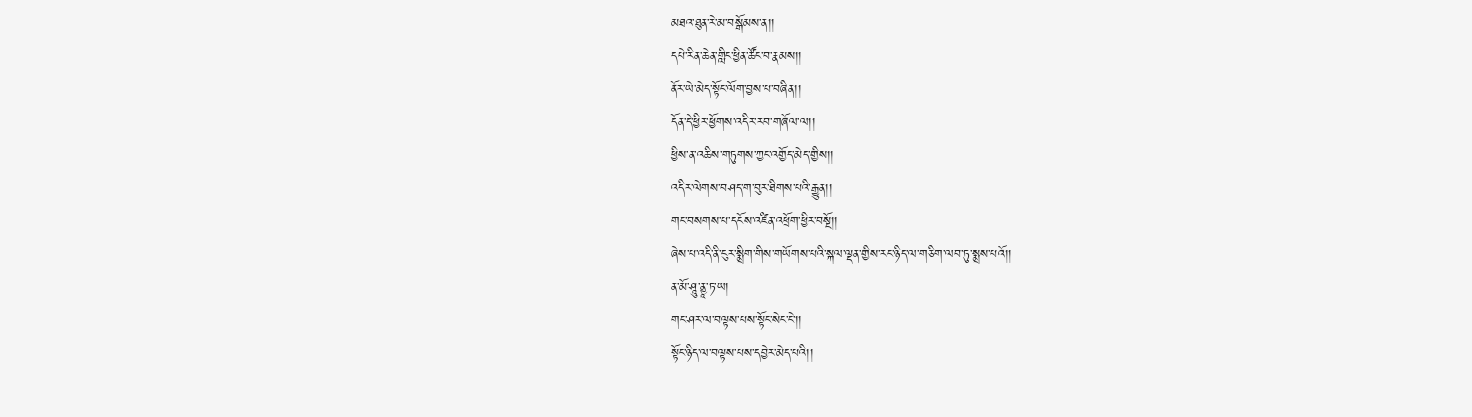མཐའ་ཐུན་རེ་མ་བསྒོམས་ན།།
དཔེ་རིན་ཆེན་གླིང་ཕྱིན་ཚོང་བ་རྣམས།།
ནོར་ཡེ་མེད་སྟོང་ལོག་བྱས་པ་བཞིན།།
དོན་དེ་ཕྱིར་ཕྱོགས་འདིར་རབ་གཞོལ་ལ།།
ཕྱིས་ན་འཆིས་གཏུགས་ཀྱང་འགྱོད་མེད་གྱིས།།
འདིར་ལེགས་བཤད་ག་བུར་ཐིགས་པའི་རྒྱུན།།
གང་བསགས་པ་དངོས་འཛིན་འཕྲོག་ཕྱིར་བསྔོ།།
ཞེས་པ་འདི་ནི་ངུར་སྨྲིག་གིས་གཡོགས་པའི་སྐལ་ལྡན་གྱིས་རང་ཉིད་ལ་གཅིག་ལབ་ཏུ་སྨྲས་པའོ།།
ན་མོ་ཤཱུ་ནྱཱ་ཏ་ཡ།
གང་ཤར་ལ་བལྟས་པས་སྟོང་སེང་ངེ་།།
སྟོང་ཉིད་ལ་བལྟས་པས་དབྱེར་མེད་པའི།།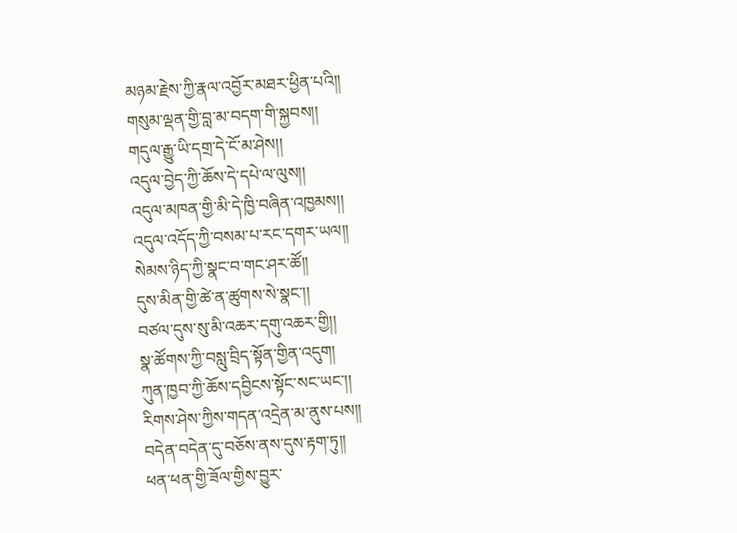མཉམ་རྗེས་ཀྱི་རྣལ་འབྱོར་མཐར་ཕྱིན་པའི།།
གསུམ་ལྡན་གྱི་བླ་མ་བདག་གི་སྐྱབས།།
གདུལ་རྒྱུ་ཡི་དགྲ་དེ་ངོ་མ་ཤེས།།
འདུལ་བྱེད་ཀྱི་ཆོས་དེ་དཔེ་ལ་ལུས།།
འདུལ་མཁན་གྱི་མི་དེ་ཁྱི་བཞིན་འཁྱམས།།
འདུལ་འདོད་ཀྱི་བསམ་པ་རང་དགར་ཡལ།།
སེམས་ཉིད་ཀྱི་སྣང་བ་གང་ཤར་ཚོ།།
དུས་མིན་གྱི་ཚེ་ན་ཚུགས་སེ་སྣང་།།
བཙལ་དུས་སུ་མི་འཆར་དགུ་འཆར་གྱི།།
སྣ་ཚོགས་ཀྱི་བསླུ་བྲིད་སྟོན་གྱིན་འདུག།
ཀུན་ཁྱབ་ཀྱི་ཆོས་དབྱིངས་སྟོང་སང་ཡང་།།
རིགས་ཤེས་ཀྱིས་གདན་འདྲེན་མ་ནུས་པས།།
བདེན་བདེན་དུ་བཅོས་ནས་དུས་རྟག་ཏུ།།
ཕན་ཕན་གྱི་ཟོལ་གྱིས་བྱུར་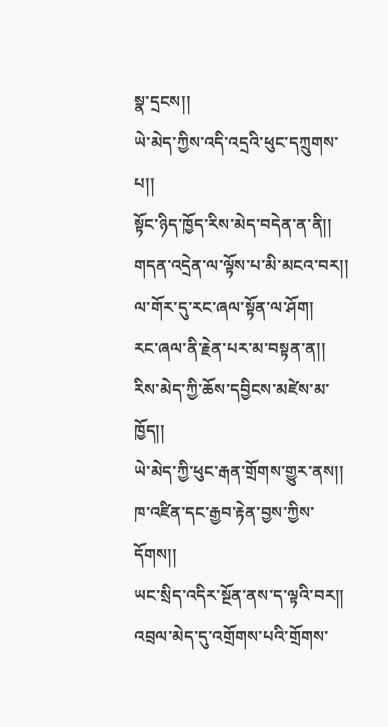སྣ་དྲངས།།
ཡེ་མེད་ཀྱིས་འདི་འདྲའི་ཕུང་དཀྲུགས་པ།།
སྟོང་ཉིད་ཁྱོད་རིས་མེད་བདེན་ན་ནི།།
གདན་འདྲེན་ལ་ལྟོས་པ་མི་མངའ་བར།།
ལ་གོར་དུ་རང་ཞལ་སྟོན་ལ་ཤོག།
རང་ཞལ་ནི་རྗེན་པར་མ་བསྟན་ན།།
རིས་མེད་ཀྱི་ཆོས་དབྱིངས་མཛེས་མ་ཁྱོད།།
ཡེ་མེད་ཀྱི་ཕུང་རྒན་གྲོགས་གྱུར་ནས།།
ཁ་འཛིན་དང་རྒྱབ་རྟེན་བྱས་ཀྱིས་དོགས།།
ཡང་སྲིད་འདིར་སྔོན་ནས་ད་ལྟའི་བར།།
འབྲལ་མེད་དུ་འགྲོགས་པའི་གྲོགས་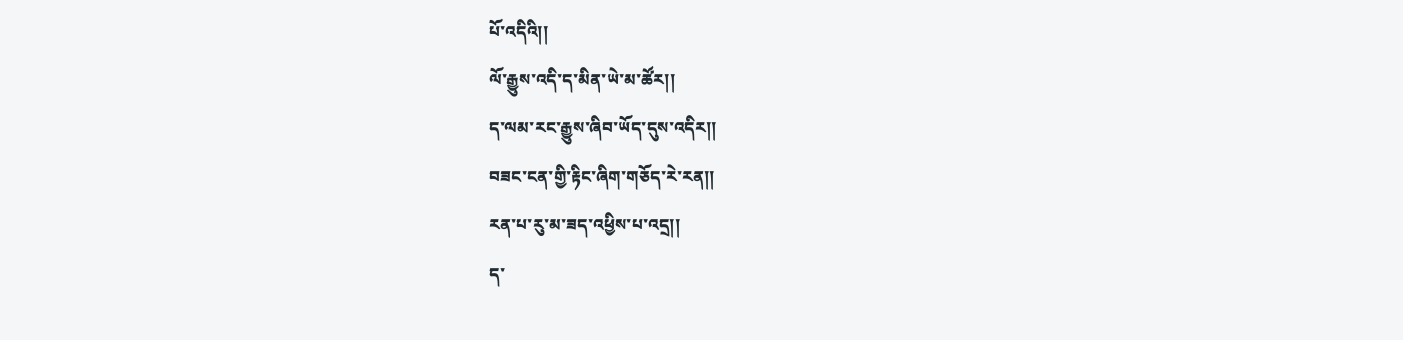པོ་འདིའི།།
ལོ་རྒྱུས་འདི་ད་མིན་ཡེ་མ་ཚོར།།
ད་ལམ་རང་རྒྱུས་ཞིབ་ཡོད་དུས་འདིར།།
བཟང་ངན་གྱི་རྟིང་ཞིག་གཅོད་རེ་རན།།
རན་པ་རུ་མ་ཟད་འཕྱིས་པ་འདྲ།།
ད་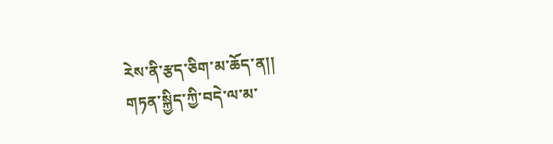རེས་ནི་རྩད་ཅིག་མ་ཆོད་ན།།
གཏན་སྐྱིད་ཀྱི་བདེ་ལ་མ་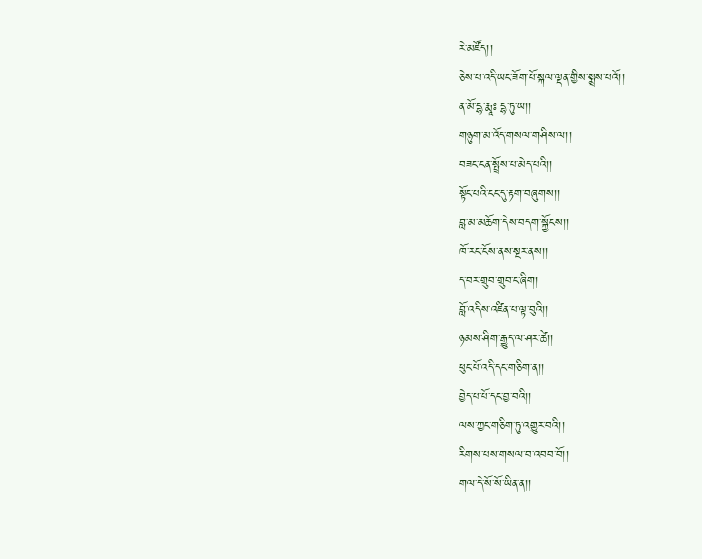རེ་མཛོད།།
ཅེས་པ་འདི་ཡང་ཟོག་པོ་སྐལ་ལྡན་གྱིས་སྨྲས་པའོ།།
ན་མོ་དྷ་རྨཱཿ དྷ་ཏུ་ཡ།།
གཉུག་མ་འོད་གསལ་གཤིས་ལ།།
བཟང་ངན་སྤྲོས་པ་མེད་པའི།།
སྟོང་པའི་ངང་དུ་རྟག་བཞུགས།།
བླ་མ་མཆོག་དེས་བདག་སྐྱོངས།།
ཁོ་རང་ངོས་ནས་སྔར་ནས།།
ད་བར་གྲུབ་གྲུབ་ང་ཞིག།
བློ་འདིས་འཛིན་པ་ལྟ་བུའི།།
ཉམས་ཤིག་རྒྱུད་ལ་ཤར་ཚེ།།
ཕུང་པོ་འདི་དང་གཅིག་ན།།
བྱེད་པ་པོ་དང་བྱ་བའི།།
ལས་ཀྱང་གཅིག་ཏུ་འགྱུར་བའི།།
རིགས་པས་གསལ་བ་འབབ་བོ།།
གལ་དེ་སོ་སོ་ཡིན་ན།།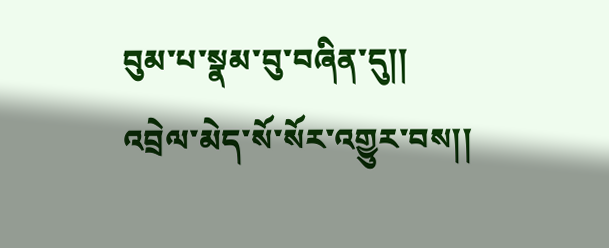བུམ་པ་སྣམ་བུ་བཞིན་དུ།།
འབྲེལ་མེད་སོ་སོར་འགྱུར་བས།།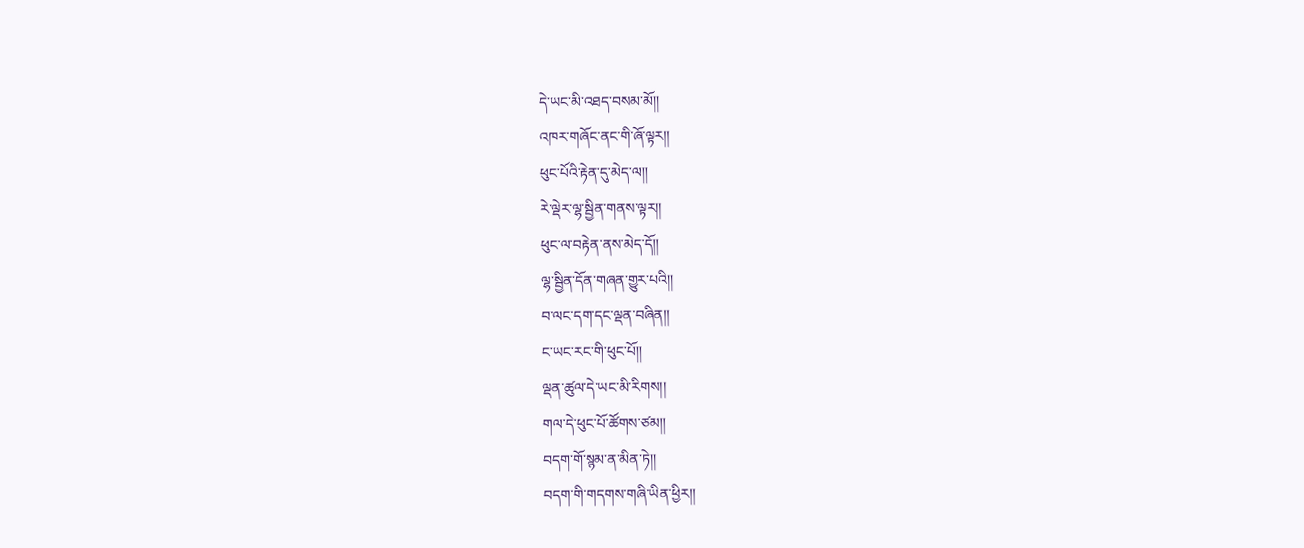དེ་ཡང་མི་འཐད་བསམ་མོ།།
འཁར་གཞོང་ནང་གི་ཞོ་ལྟར།།
ཕུང་པོའི་རྟེན་དུ་མེད་ལ།།
རེ་ལྡེར་ལྷ་སྦྱིན་གནས་ལྟར།།
ཕུང་ལ་བརྟེན་ནས་མེད་དོ།།
ལྷ་སྦྱིན་དོན་གཞན་གྱུར་པའི།།
བ་ལང་དག་དང་ལྡན་བཞིན།།
ང་ཡང་རང་གི་ཕུང་པོ།།
ལྡན་ཚུལ་དེ་ཡང་མི་རིགས།།
གལ་དེ་ཕུང་པོ་ཚོགས་ཙམ།།
བདག་གོ་སྙམ་ན་མིན་ཏེ།།
བདག་གི་གདགས་གཞི་ཡིན་ཕྱིར།།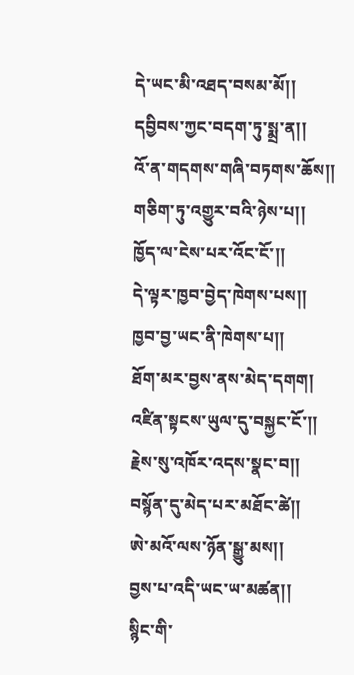དེ་ཡང་མི་འཐད་བསམ་མོ།།
དབྱིབས་ཀྱང་བདག་ཏུ་སྨྲ་ན།།
འོ་ན་གདགས་གཞི་བཏགས་ཆོས།།
གཅིག་ཏུ་འགྱུར་བའི་ཉེས་པ།།
ཁྱོད་ལ་ངེས་པར་འོང་ངོ་།།
དེ་ལྟར་ཁྱབ་བྱེད་ཁེགས་པས།།
ཁྱབ་བྱ་ཡང་ནི་ཁེགས་པ།།
ཐོག་མར་བྱས་ནས་མེད་དགག།
འཛིན་སྟངས་ཡུལ་དུ་བསྐྱང་ངོ་།།
རྗེས་སུ་འཁོར་འདས་སྣང་བ།།
བསྙོན་དུ་མེད་པར་མཐོང་ཚེ།།
ཨེ་མའོ་ལས་ཉོན་སྒྱུ་མས།།
བྱས་པ་འདི་ཡང་ཡ་མཚན།།
སྙིང་གི་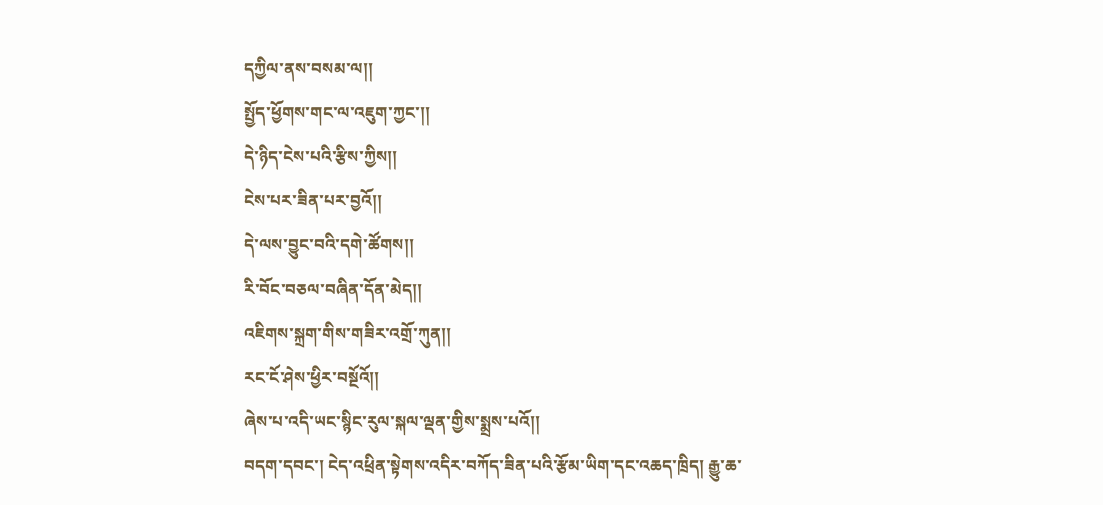དཀྱིལ་ནས་བསམ་ལ།།
སྤྱོད་ཕྱོགས་གང་ལ་འཇུག་ཀྱང་།།
དེ་ཉིད་ངེས་པའི་རྩིས་ཀྱིས།།
ངེས་པར་ཟིན་པར་བྱའོ།།
དེ་ལས་བྱུང་བའི་དགེ་ཚོགས།།
རི་བོང་བཅལ་བཞིན་དོན་མེད།།
འཇིགས་སྐྲག་གིས་གཟིར་འགྲོ་ཀུན།།
རང་ངོ་ཤེས་ཕྱིར་བསྔོའོ།།
ཞེས་པ་འདི་ཡང་སྙིང་རུལ་སྐལ་ལྡན་གྱིས་སྨྲས་པའོ།།
བདག་དབང་། ངེད་འཕྲིན་སྟེགས་འདིར་བཀོད་ཟིན་པའི་རྩོམ་ཡིག་དང་འཆད་ཁྲིད། རྒྱུ་ཆ་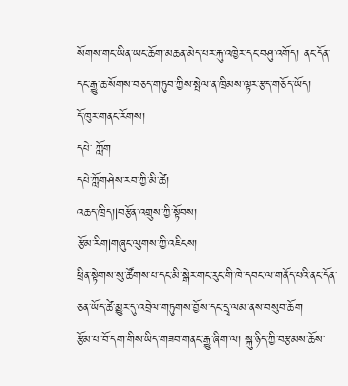སོགས་གང་ཡིན་ཡང་ཆོག་མཆན་མེད་པར་རྐུ་འཁྱེར་དང་བཤུ་འགོད། ནང་དོན་དང་རྒྱུ་ཆ་སོགས་བཅད་གཏུབ་ཀྱིས་སྤེལ་ན་ཁྲིམས་ལྟར་རྩད་གཅོད་ཡོད།
དོ་ཁུར་གནང་རོགས།
དཔེ་ ཀློག
དཔེ་ཀློགཤེས་རབ་ཀྱི་མི་ཚེ།
འཆད་ཁྲིད།|བརྩོན་འགྲུས་ཀྱི་སྟོབས།
རྩོམ་རིག|གཞུང་ལུགས་ཀྱི་འཇིངས།
ཕྲིན་སྟེགས་སུ་ཚོགས་པ་དང་མི་སྒེར་གང་རུང་གི་ཁེ་དབང་ལ་གནོད་པའི་ནང་དོན་ཅན་ཡོད་ཚེ་མྱུར་དུ་འབྲེལ་གཏུགས་བྱོས་དང་དྲྭ་ལམ་ནས་བསུབ་ཆོག
རྩོམ་པ་བོ་དག་གིས་ཡིད་གཟབ་གནང་རྒྱུ་ཞིག་ལ། སྐུ་ཉིད་ཀྱི་བརྩམས་ཆོས་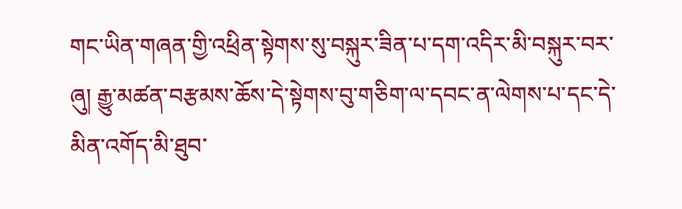གང་ཡིན་གཞན་གྱི་འཕྲིན་སྟེགས་སུ་བསྐུར་ཟིན་པ་དག་འདིར་མི་བསྐུར་བར་ཞུ། རྒྱུ་མཚན་བརྩམས་ཆོས་དེ་སྟེགས་བུ་གཅིག་ལ་དབང་ན་ལེགས་པ་དང་དེ་མིན་འགོད་མི་ཐུབ་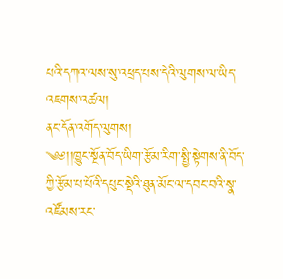པའི་དཀའ་ལས་སུ་འཕྲད་པས་དེའི་ལུགས་ལ་ཡིད་འཇགས་འཚལ།
ནང་དོན་འགོད་ལུགས།
༄༅།།ཁྱུང་སྔོན་བོད་ཡིག་རྩོམ་རིག་སྤྱི་སྟེགས་ནི་བོད་ཀྱི་རྩོམ་པ་པོའི་དཔུང་སྡེའི་ཐུན་མོང་ལ་དབང་བའི་སྣ་འཛོམས་རང་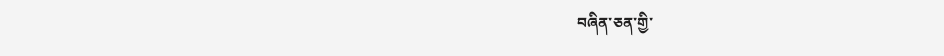བཞིན་ཅན་གྱི་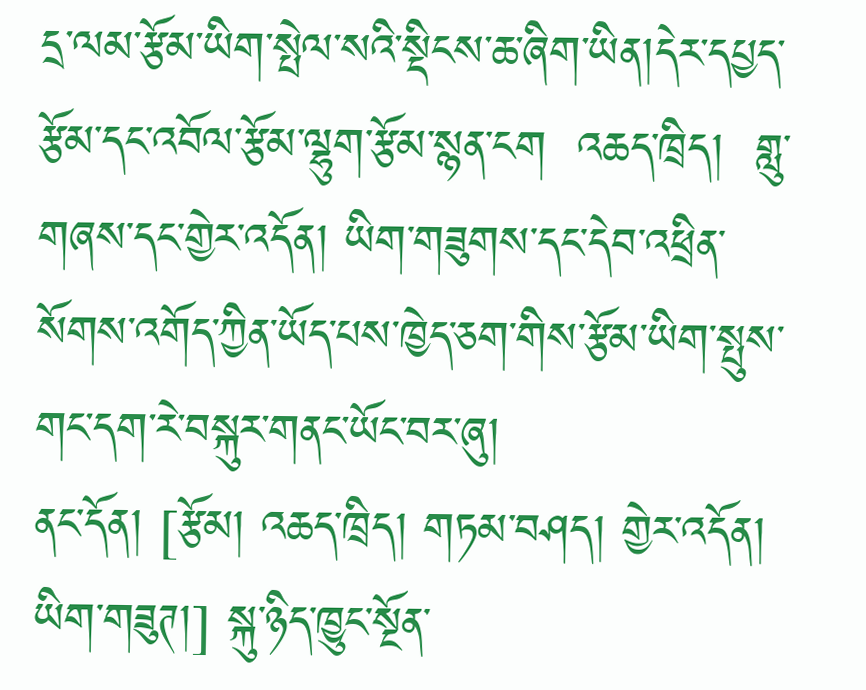དྲ་ལམ་རྩོམ་ཡིག་སྤེལ་སའི་སྡིངས་ཆ་ཞིག་ཡིན།དེར་དཔྱད་རྩོམ་དང་འབོལ་རྩོམ་ལྷུག་རྩོམ་སྙན་ངག  འཆད་ཁྲིད།  གླུ་གཞས་དང་གྱེར་འདོན། ཡིག་གཟུགས་དང་དེབ་འཕྲིན་སོགས་འགོད་ཀྱིན་ཡོད་པས་ཁྱེད་ཅག་གིས་རྩོམ་ཡིག་སྤུས་གང་དག་རེ་བསྐུར་གནང་ཡོང་བར་ཞུ།
ནང་དོན། [རྩོམ། འཆད་ཁྲིད། གཏམ་བཤད། གྱེར་འདོན། ཡིག་གཟུཊ།] སྐུ་ཉིད་ཁྱུང་སྔོན་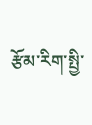རྩོམ་རིག་སྤྱི་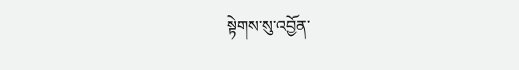སྟེགས་སུ་འབྱོན་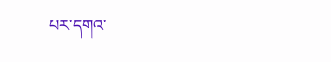པར་དགའ་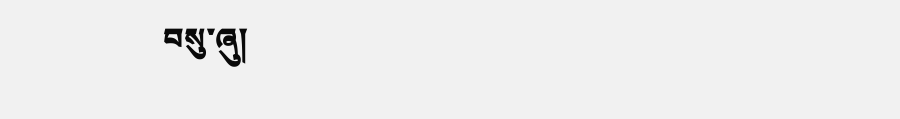བསུ་ཞུ།